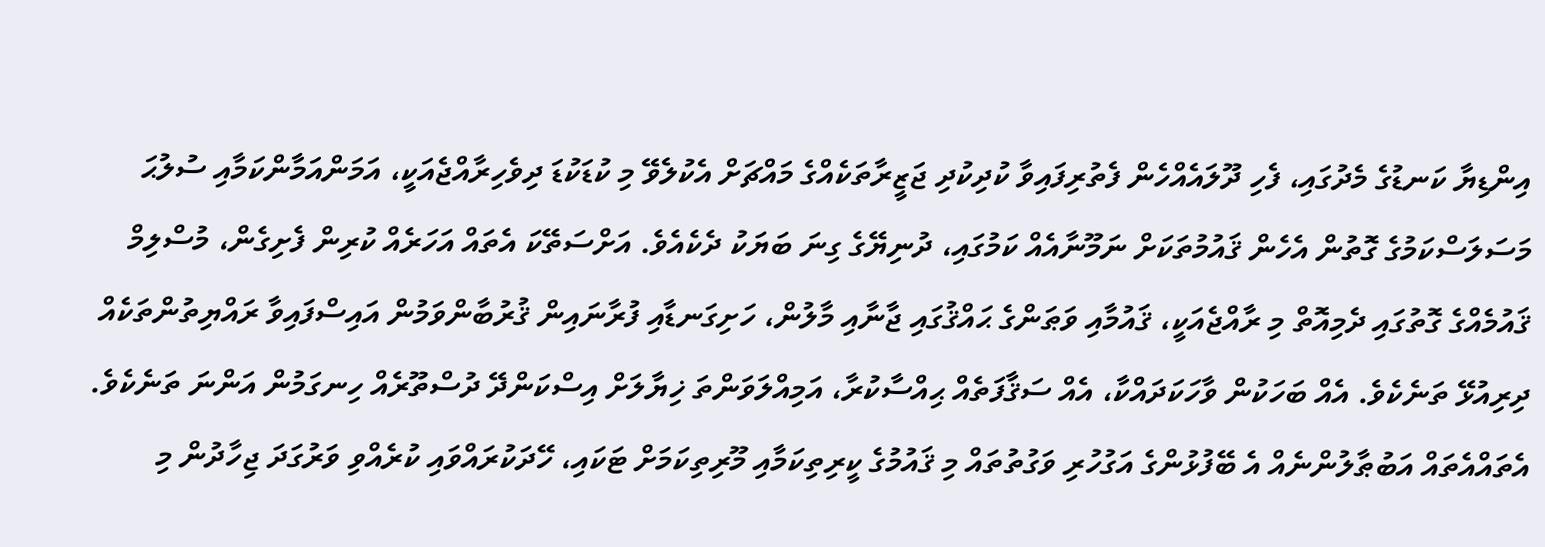އިންޑިޔާ ކަނޑުގެ މެދުގައި، ފެހި ދޫލައެއްހެން ފެތުރިފައިވާ ކުދިކުދި ޖަޒީރާތަކެއްގެ މައްޗަށް އެކުލެވޭ މި ކުޑަކުޑަ ދިވެހިރާއްޖެއަކީ، އަމަންއަމާންކަމާއި ސުލުޙަ މަސަލަސްކަމުގެ ގޮތުން އެހެން ޤައުމުތަކަށް ނަމޫނާއެއް ކަމުގައި، ދުނިޔޭގެ ގިނަ ބަޔަކު ދެކެއެވެ. އަށްސަތޭކަ އެތައް އަހަރެއް ކުރިން ފެށިގެން، މުސްލިމް ޤައުމެއްގެ ގޮތުގައި ދެމިއޮތް މި ރާއްޖެއަކީ، ޤައުމާއި ވަޠަންގެ ޙައްޤުގައި ޖާނާއި މާލުން، ހަށިގަނޑާއި ފުރާނައިން ޤުރުބާންވަމުން އައިސްފައިވާ ރައްޔިތުންތަކެއް ދިރިއުޅޭ ތަނެކެވެ. އެއް ބަހަކުން ވާހަކަދައްކާ، އެއް ސަޤާފަތެއް ޙިއްސާކުރާ، އަމިއްލަވަންތަ ޚިޔާލަށް އިސްކަންދޭ ދުސްތޫރެއް ހިނގަމުން އަންނަ ތަނެކެވެ. އެތައްއެތައް އަބުޠާލުންނެއް އެ ބޭފުޅުންގެ އަގުހުރި ވަގުތުތައް މި ޤައުމުގެ ކީރިތިކަމާއި މޫރިތިކަމަށް ޓަކައި، ހޭދަކުރައްވައި ކުރެއްވި ވަރުގަދަ ޖިހާދުން މި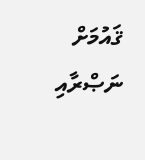ޤައުމަށް ނަޞްރާއި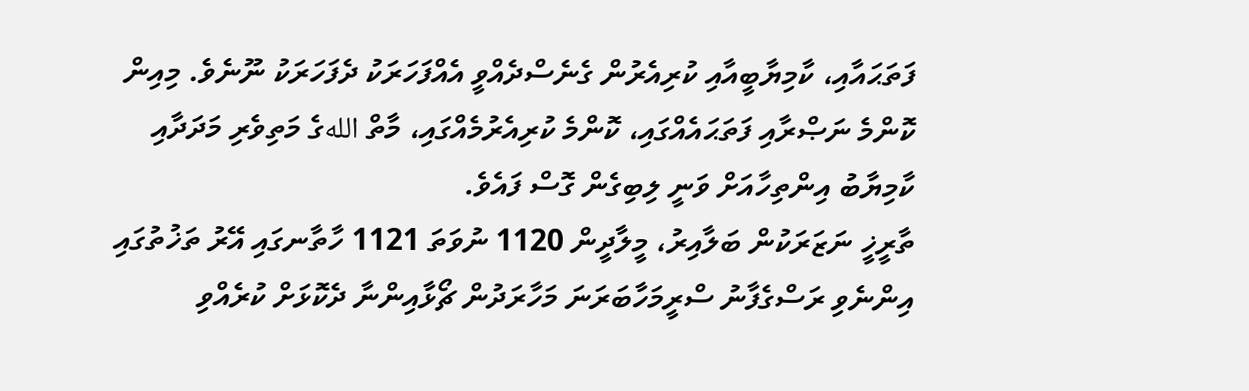ފަތަޙައާއި، ކާމިޔާބީއާއި ކުރިއެރުން ގެނެސްދެއްވީ އެއްފަހަރަކު ދެފަހަރަކު ނޫނެވެ. މިއިން ކޮންމެ ނަޞްރާއި ފަތަޙައެއްގައި، ކޮންމެ ކުރިއެރުމެއްގައި، މާތް اللهގެ މަތިވެރި މަދަދާއި ކާމިޔާބު އިންތިހާއަށް ވަނީ ލިބިގެން ގޮސް ފައެވެ.
ތާރީޚީ ނަޒަރަކުން ބަލާއިރު، މީލާދީން 1120 ނުވަތަ 1121 ހާތާނގައި އޭރު ތަޚުތުގައި އިންނެވި ރަސްގެފާނު ސްރީމަހާބަރަނަ މަހާރަދުން ޗޯޅާއިންނާ ދެކޮޅަށް ކުރެއްވި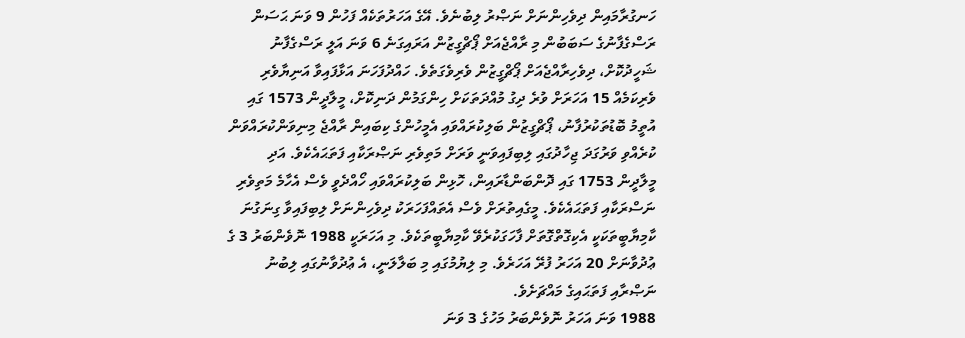ހަނގުރާމައިން ދިވެހިންނަށް ނަޞްރު ލިބުނެވެ. އޭގެ އަހަރުތަކެއް ފަހުން 9 ވަނަ ޙަސަން ރަސްގެފާނުގެ ސަބަބުން މި ރާއްޖެއަށް ޕޯޗްގީޒުން އަރައިގަނެ 6 ވަނަ އަލީ ރަސްގެފާނު ޝަހީދުކޮށް، ދިވެހިރާއްޖެއަށް ޕޯޗްގީޒުން ވެރިވެގަތެވެ. ހައްދުފަހަނަ އަޅާފައިވާ އަނިޔާވެރި ވެރިކަމެއް 15 އަހަރަށް ވުރެ ދިގު މުއްދަތަކަށް ހިންގަމުން ދަނިކޮށް، މީލާދީން 1573 ގައި އުތީމު ބޮޑުތަކުރުފާނު، ޕޯޗްގީޒުން ބަލިކުރައްވައި އެމީހުންގެ ކިބައިން ރާއްޖެ މިނިވަންކުރައްވަން ކުރެއްވި ވަރުގަދަ ޖިހާދުގައި ލިބިފައިވަނީ ވަރަށް މަތިވެރި ނަޞްރަކާއި ފަތަޙައެކެވެ. އަދި މީލާދީން 1753 ގައި ދޮންބަންޑާރައިން، ހޮޅިން ބަލިކުރައްވައި ހޯއްދެވީ ވެސް އެހާމެ މަތިވެރި ނަސްރަކާއި ފަތަޙައެކެވެ. މީގެއިތުރަށް ވެސް އެތައްފަހަރަކު ދިވެހިންނަށް ލިބިފައިވާ ގިނަގުނަ ކާމިޔާބީތަކަކީ އެކިގޮތްގޮތަށް ފާހަގަކުރެވޭ ކާމިޔާބީތަކެވެ. މި އަހަރަކީ 1988 ނޮވެންބަރު 3 ގެ ޢުދުވާނަށް 20 އަހަރު ފުރޭ އަހަރެވެ. މި ލިޔުމުގައި މި ބަލާލަނީ، އެ ޢުދުވާނުގައި ލިބުނު ނަޞްރާއި ފަތަޙައިގެ މައްޗަށެވެ.
1988 ވަނަ އަހަރު ނޮވެންބަރު މަހުގެ 3 ވަނަ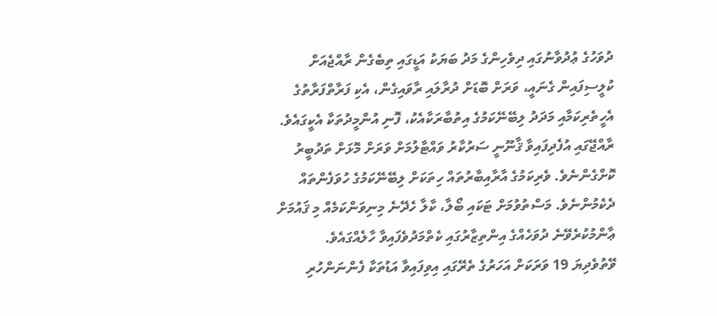ދުވަހުގެ ޢުދުވާނުގައި ދިވެހިންގެ މަދު ބަޔަކު އަޑީގައި ތިބެގެން ރާއްޖެއަށް ކުލީސިފައިން ގެނައީ، ވަރަށް ބޮޑަށް ދުރާލައި ރާވައިގެން، އެކި ފަރާތްފަރާތުގެ އެހީތެރިކަމާއި މަދަދު ލިބޭނޭކަމުގެ އިތުބާރަކާއެކު، ފޮނި އުންމީދުތަކާ އެކީގައެވެ. ރާއްޖޭގައި އުފެދިފައިވާ ޤާނޫނީ ސަރުކާރު ވައްޓާލުމަށް ވަރަށް މޮޅަށް ތަދުބީރު ކޮށްގެންނެވެ. ވެރިކަމުގެ އާރާއިބާރުތައް ހިތަކަށް ލިބޭނޭކަމުގެ ހުވަފެންތައް ދެކެމުންނެވެ. މަސްތުވުމަށް ޓަކައި ބޯލާ، ކާލާ ހެދޭނެ މިނިވަންކަމެއް މި ޤައުމަށް ޢާންމުކުރެވޭނެ ދުވަހެއްގެ އިންތިޒާރުގައި ކެތްމަދުވެފައިވާ ހާލެއްގައެވެ.
ވޭތުވެދިޔަ 19 ވަރަކަށް އަހަރުގެ ތެރޭގައި އިވިފައިވާ އަޑުތަކާ ފެންނަންހުރި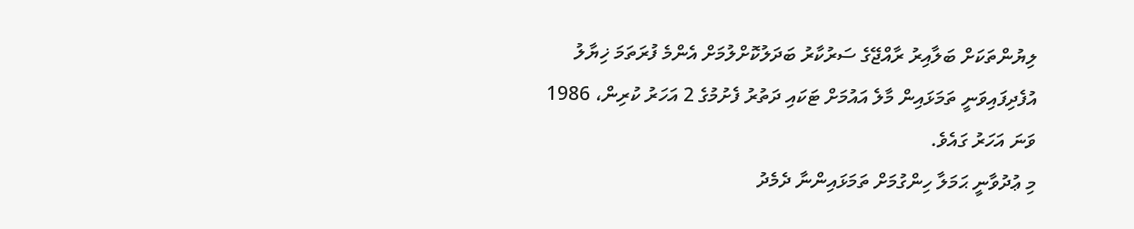ލިޔުންތަކަށް ބަލާއިރު ރާއްޖޭގެ ސަރުކާރު ބަދަލުކޮށްލުމަށް އެންމެ ފުރަތަމަ ޚިޔާލު އުފެދިފައިވަނީ ތަމަޅައިން މާލެ އައުމަށް ޓަކައި ދަތުރު ފެށުމުގެ 2 އަހަރު ކުރިން، 1986 ވަނަ އަހަރު ގައެވެ.
މި ޢުދުވާނީ ޙަމަލާ ހިންގުމަށް ތަމަޅައިންނާ ދެމެދު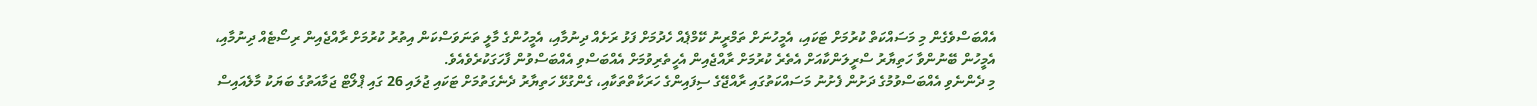އެއްބަސްވެގެން މި މަސައްކަތް ކުރުމަށް ޓަކައި، އެމީހުނަށް ތަމްރީނު ކޭމްޕެއް ހެދުމަށް ފަޅު ރަށެއް ދިނުމާއި، އެމީހުންގެ މާލީ ތަނަވަސްކަން އިތުރު ކުރުމަށް ރާއްޖެއިން ރިސޯޓެއް ދިނުމާއި، އެމީހުން ބޭނުންވާ ހަތިޔާރު ސްރީލަންކާއަށް އެތެރެ ކުރުމަށް ރާއްޖެއިން އެހީތެރިވުމަށް އެއްބަސްވި އެއްބަސްވުން ފާހަގަކުރެވެއެވެ.
މި ދެންނެވި އެއްބަސްވުމުގެ ދަށުން ފެށުނު މަސައްކަތުގައި ރާއްޖޭގެ ސިފައިންގެ ހަރަކާތްތަކާއި، ގެންގުޅޭ ހަތިޔާރު ދެނެގަތުމަށް ޓަކައި ޖުލައި 26 ގައި ޕްލޯޓް ޖަމާއަތުގެ ބަޔަކު މާލެއައިސް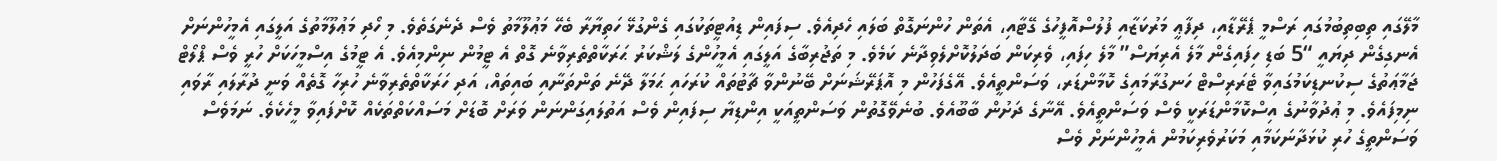މާލޭގައި ތިބިތިބުމުގައި ރަސްމީ ޕެރޭޑާއި، ދިފާޢީ މަރުކަޒާއި ފުލުސްއޮފީހުގެ ގޭޓާއި، އެތަން ހުންނަގޮތް ބަލައި ހެދިއެވެ. ސިފައިން ޑިއުޓީތަކުގައި ގެންގުޅޭ ހަތިޔާރާ ބެހޭ މަޢުލޫމާތު ވެސް ދެނެގަތެވެ. މި ހޯދި މަޢުލޫމާތުގެ އަލީގައި އެމީހުންނަށް އެނގިގެން ދިޔައީ “5 ބަޑި ހިފައިގެން މާލެ އެރިޔަސް” މާލެ ހިފައި، ވެރިކަން ބަދަލުކޮށްލެވިދާނެ ކަމެވެ. މި ތަޖުރިބާގެ އަލީގައި އެމީހުންގެ ލަޝްކަރު ޙަރަކާތްތެރިވާނެ ގޮތް އެ ޓީމުން ނިންމިއެވެ. އެ ޓީމުގެ އިސްމީހަކަށް ހުރީ ވެސް ޕްލޯޓް ޖަމާޢަތުގެ ސިކުނޑިކަމުގައިވާ ޓެރަރިސްޓް ހަނގުރާމައިގެ ކޮމާންޑަރ، ވަސަންތީއެވެ. އޭގެފަހުން މި އޮޕަރޭޝަނަށް ބޭނުންވާ ޗާޓުތައް ކުރަހައި ޙަމަލާ ދޭނެ ތަންތަނާއި ބައިތައް، އަދި ހަރަކާތްތެރިވާނެ ހުރިހާ ގޮތެއް ވަނީ ދުރާލައި ރާވައި ނިމިފައެވެ. މި ޢުދުވާނުގެ އިސްކޮމާންޑަރަކީ ވެސް ވަސަންތީއެވެ. އޭނާގެ ދަށުން ބާބޫއެވެ. ބުނެވޭގޮތުން ވަސަންތީއަކީ އިންޑިޔާ ސިފައިން ވެސް އަތުލައިގަންނަން ވަރަށް ބޮޑަށް މަސައްކަތްތަކެއް ކޮށްފައިވާ މީހެކެވެ. ނަމަވެސް ވަސަންތީގެ ހުރި ކުޅަދާނަކަމާއި މަކަރުވެރިކަމުން އެމީހުންނަށް ވެސް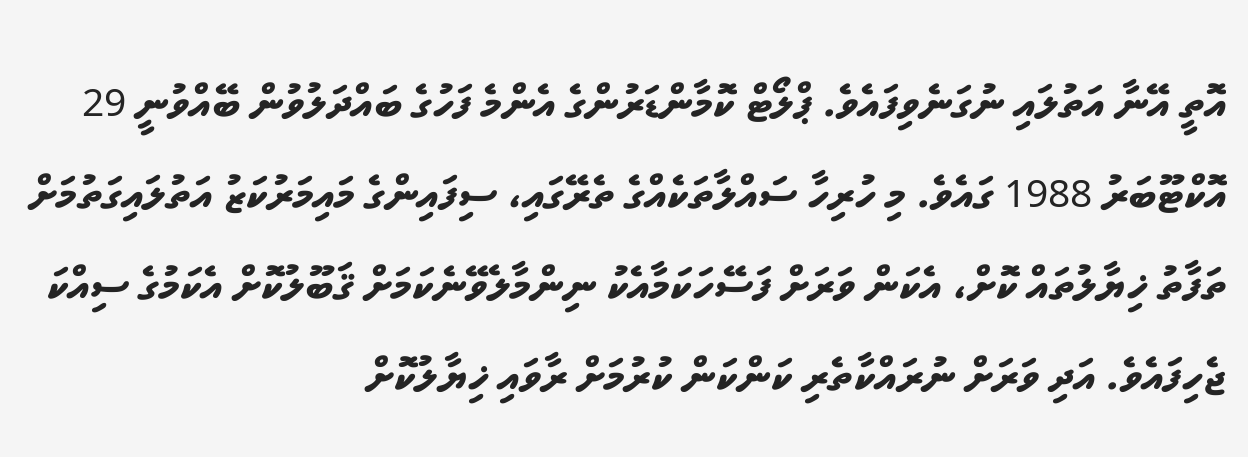އޮތީ އޭނާ އަތުލައި ނުގަނެވިފައެވެ. ޕްލޯޓް ކޮމާންޑަރުންގެ އެންމެ ފަހުގެ ބައްދަލުވުން ބޭއްވުނީ 29 އޮކްޓޫބަރު 1988 ގައެވެ. މި ހުރިހާ ސައްލާތަކެއްގެ ތެރޭގައި، ސިފައިންގެ މައިމަރުކަޒު އަތުލައިގަތުމަށް ތަފާތު ޚިޔާލުތައް ކޮށް، އެކަން ވަރަށް ފަސޭހަކަމާއެކު ނިންމާލެވޭނެކަމަށް ޤަބޫލުކޮށް އެކަމުގެ ސިއްކަ ޖެހިފައެވެ. އަދި ވަރަށް ނުރައްކާތެރި ކަންކަން ކުރުމަށް ރާވައި ޚިޔާލުކޮށް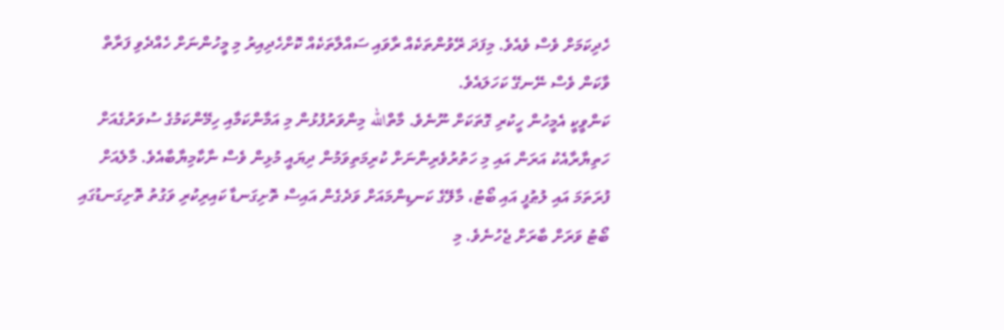ހެދިކަމަށް ވެސް ވެއެވެ. މިފަދަ ރޭވުންތަކެއް ރާވައި ސައްލާތަކެއް ކޮށްހެދިއިރު މި މީހުންނަށް ހެއްދެވި ފަރާތް ވާކަން ވެސް ނޭނގޭ ކަހަލައެވެ.
ކަންވީކީ އެމީހުން ހީކުރި ގޮތަކަށް ނޫނެވެ. މާތްالله މިންވަރުފުޅުން މި އަމާންކަމާއި ހިމޭންކަމުގެ ސުވަރުގެއަށް ހަތިޔާރާއެކު އަރަން އައި މި ހަތުރުވެރިންނަށް ކުރިމަތިވަމުން ދިޔައީ މުޅިން ވެސް ނާކާމިޔާބާއެވެ. މާލެއަށް ފުރަތަމަ އައި ލުޠުފީ އައި ބޯޓު، މާލޭގެ ކަނޑިންމައަށް ވަދެގެން އައިސް ތޮށިގަނޑާ ކައިރިކުރި ވަގުތު ތޮށިގަނޑުގައި ބޯޓު ވަރަށް ބާރަށް ޖެހުނެވެ. މި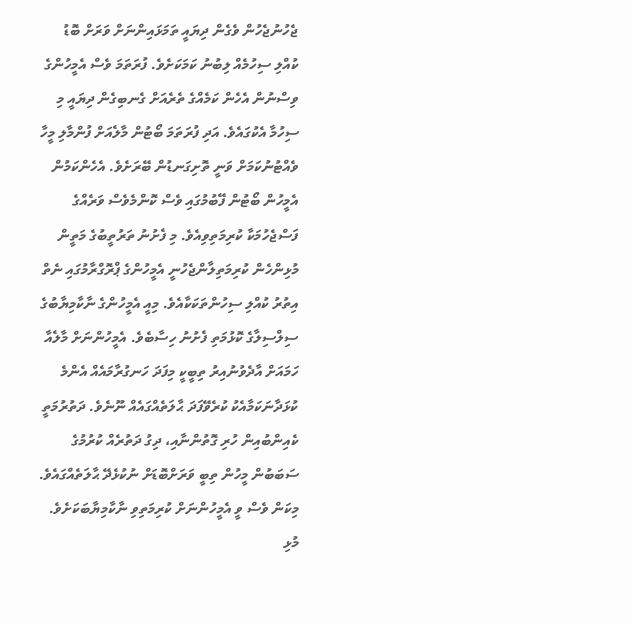ޖެހުނުޖެހުން ވެގެން ދިޔައީ ތަމަޅައިންނަށް ވަރަށް ބޮޑު ކުއްލި ސިހުމެއް ލިބުނު ކަމަކަށެވެ. ފުރަތަމަ ވެސް އެމީހުންގެ ވިސްނުން އެހެން ކަމެއްގެ ތެރެއަށް ގެނބިގެން ދިޔައީ މި ސިހުމާ އެކުގައެވެ. އަދި ފުރަތަމަ ބޯޓުން މާލެއަށް ފުންމާލި މީހާ ވެއްޓުނުކަމަށް ވަނީ ތޮށިގަނޑުން ބޭރަށެވެ. އެހެންކަމުން އެމީހުން ބޯޓުން ފޭބުމުގައި ވެސް ކޮންމެވެސް ވަރެއްގެ ފަސްޖެހުމަކާ ކުރިމަތިވިއެވެ. މި ފެށުނު ތަރުތީބުގެ މަތީން މުޅިންހެން ކުރިމަތިލާންޖެހުނީ އެމީހުންގެ ޕްރޮގްރާމުގައި ނެތް އިތުރު ކުއްލި ސިހުންތަކަކާއެވެ. މިއީ އެމީހުންގެ ނާކާމިޔާބުގެ ސިލްސިލާގެ ކޮޅުމަތި ފެށުނު ހިސާބެވެ. އެމީހުންނަށް މާލެއާ ހަމައަށް އާދެވުނުއިރު ތިބީކީ މިފަދަ ހަނގުރާމައެއް އެންމެ ކުޅަދާނަކަމާއެކު ކުރެވޭފަދަ ޙާލަތެއްގައެއް ނޫނެވެ. ދަތުރުމަތީ ކެއިންބުއިން ހުރި ގޮތުންނާއި، ދިގު ދަތުރެއް ކުރުމުގެ ސަބަބުން މީހުން ތިބީ ވަރަށްބޮޑަށް ނުކުޅެދޭ ޙާލަތެއްގައެވެ. މިކަން ވެސް ވީ އެމީހުންނަށް ކުރިމަތިވި ނާކާމިޔާބަކަށެވެ.
މުޅި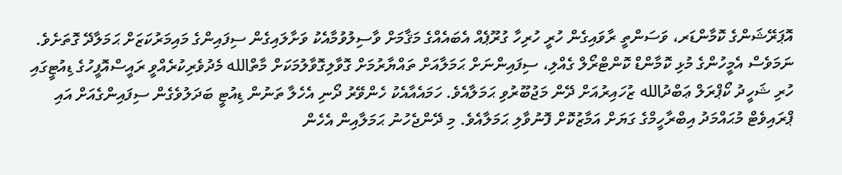އޮޕަރޭޝަންގެ ކޮމާންޑަރ، ވަސަންތީ ރާވައިގެން ހުރީ ހުރިހާ ގުރޫޕެއް އެބައެއްގެ މަޤާމަށް ވާސިލުވުމާއެކު ވަށާލައިގެން ސިފައިންގެ މައިމަރުކަޒަށް ޙަމަލާދޭ ގޮތަށެވެ. ނަމަވެސް އެމީހުންގެ މުޅި ކޮމާންޑް ކޮންޓްރޯލް ގެއްލި، ސިފައިންނަށް ޙަމަލާއަށް ތައްޔާރުމަށް ގޮވާލިގޮވާލުމަކަށް މާތްالله މެދުވެރިކުރެއްވީ ރައީސްއޮފީހުގެ ޑިއުޓީގައި ހުރި ޝަހީދު ކޯޕްރަލް ޢަބްދުالله ޒުހައިރުއަށް ދޭން މަޖުބޫރުވި ޙަމަލާއެވެ. ހަމައެއާއެކު ހެންވޭރު ދޯނި އެހެލާ ތަނުން ޑިއުޓީ ބަދަލުވެގެން ސިފައިންގެއަށް އައި ޕްރައިވެޓް މުޙައްމަދު އިބްރާހީމްގެ ގަޔަށް އަމާޒުކޮށް ފޮނުވާލި ޙަމަލާއެވެ. މި ދޭންޖެހުނު ޙަމަލާއިން އެހެން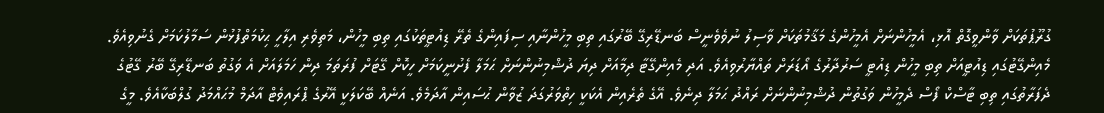ގުރޫޕުތަކަށް ވާންވީގޮތް އޮޅި، އެމީހުންނަށް އެމީހުންގެ މަޤާމުތަކަށް ވާސިލު ނުވެވެނީސް ބަނޑޭރިގޭ ބޭރުގައި ތިބި މީހުންނާއި ސިފައިންގެ ތެރޭ ޑިއުޓީތަކުގައި ތިބި މީހުން، މަތިވެރި އިލާހީ ޙިކުމަތްފުޅުން ސަމާލުކަމަށް ގެނުވިއެވެ. މެއިންގޭޓުގައި ޑިއުޓީއަށް ތިބި މީހުން ޑިއުޓީ ސަރުދާރުގެ އޯޑަރަށް ތައްޔާރުވިއެވެ. އަދި މެއިންގޭޓާ ދިމާއަށް ދިޔަ ދުޝްމިނުންނަށް ޙަމަލާ ފެށުނީކަމަށް ހީކޮށް ގޭޓަށް ފުރަތަމަ ދިން ހަމަލައަށް އެ ވަގުތު ބަނޑޭރިގޭ ބޭރު ގޭޓުގެ ދެފަރާތުގައި ތިބި ޓާސްކް ފޯސް ދެމީހުން ވަގުތުން ދުޝްމިނުންނަށް ރައްދު ޙަމަލާ ދިނެވެ. އޭގެ ތެރެއިން އެކަކީ ހިތްވަރުގަދަ ޒުވާން ޙުސައިން އާދަމެވެ. އަނެއް ބޭކަލަކީ އޭރުގެ ޕްރައިވެޓް އާދަމް މުޙައްމަދު ގުލްބަކާއެވެ. މީގެ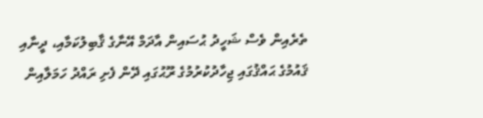ތެރެއިން ވެސް ޝަހީދު ޙުސައިން އާދަމް އޭނާގެ ޤާބިލުކަމާއި، ދީނާއި ޤައުމުގެ ޙައްޤުގައި ޖިހާދުކުރުމުގެ ރޫޙުގައި ދޭން ފެށި ރައްދު ހަމަލާއިން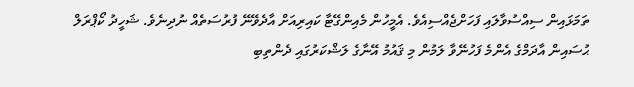ތަމަޅައިން ސިއްސުވާލައި ފަހަށްޖެއްސިއެވެ. އެމީހުން މެއިންގޭޓާ ކައިރިއަށް އާދެވޭނޭ ފުރުސަތެއް ނުދިނެވެ. ޝަހީދު ކޯޕްރަލް ޙުސައިން އާދަމްގެ އެންމެ ފަހުނޭވާ ލަމުން މި ޤައުމު އޭނާގެ ލަޝްކަރުގައި ދެންތިބި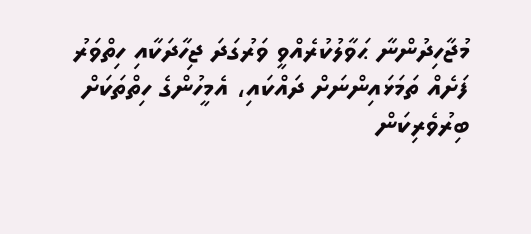މުޖާހިދުންނާ ޙަވާލުކުރެއްވީ ވަރުގަދަ ޖިހާދަކާއި ހިތްވަރު ފަށެއް ތަމަޅައިންނަށް ދައްކައި، އެމީހުންގެ ހިތްތަކަށް ބިރުވެރިކަން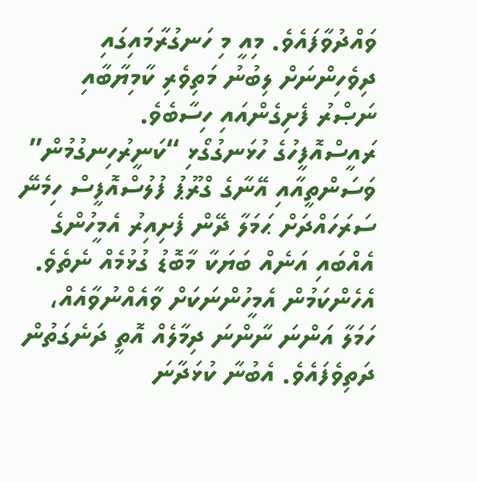ވައްދުވާފައެވެ. މިއީ މި ހަނގުރާމައިގައި ދިވެހިންނަށް ލިބުނު މަތިވެރި ކާމިޔާބާއި ނަޞްރު ފެށިގެންއައި ހިސާބެވެ.
ރައީސްއޮފީހުގެ ހުޅަނގުގޯޅި “ކަނީރުހިނގުމުން” ވަސަންތީއާއި އޭނާގެ ގްރޫޕު ފުލުސްއޮފީސް ހިމެނޭ ސަރަހައްދަށް ޙަމަލާ ދޭން ފެށިއިރު އެމީހުންގެ އެއްބައި އަނެއް ބަޔަކާ މާބޮޑު ގުޅުމެއް ނެތެވެ. އެހެންކަމުން އެމީހުންނަކަށް ވާއެއްނުވާއެއް، ހަމަލާ އަންނަ ނާންނަ ދިމާލެއް އޮތީ ދަނެގަތުން ދަތިވެފައެވެ. އެބުނާ ކުޅަދާނަ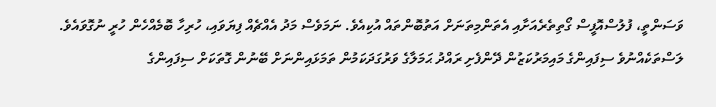ވަސަންތީ، ފުލުސްއޮފީސް ގޯތިތެރެއަށާއި އެތަންމިތަނަށް އަތުބޮންތައް އުކިއެވެ. ނަމަވެސް މަދު އެއްޗެއް ފިޔަވައި، ހުރިހާ ބޮމެއްހެން ހުރީ ނުގޮވައެވެ. ލަސްތަކެއްނުވެ ސިފައިންގެ މައިމަރުކަޒުން ދޭންފެށި ރައްދު ޙަމަލާގެ ވަރުގަދަކަމުން ތަމަޅައިންނަށް ބޭނުން ގޮތަކަށް ސިފައިންގެ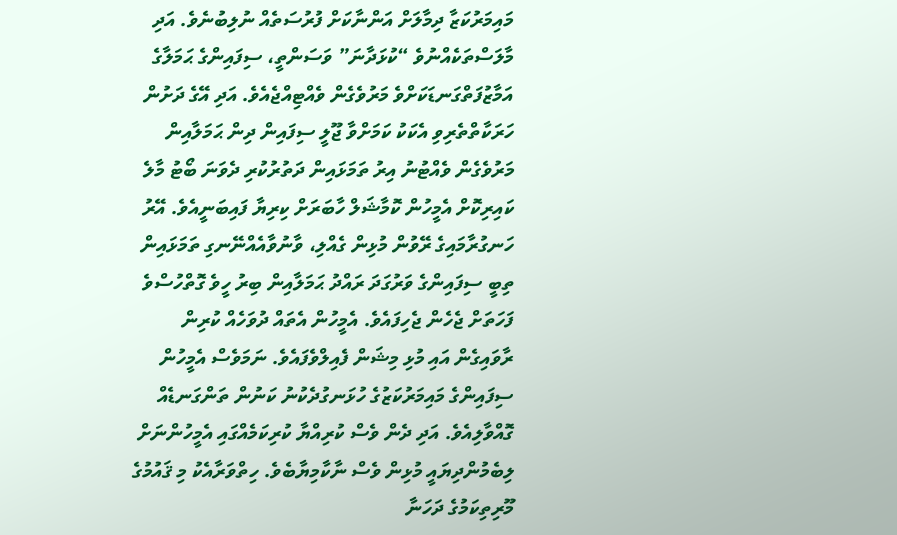މައިމަރުކަޒާ ދިމާލަށް އަންނާކަށް ފުރުސަތެއް ނުލިބުނެވެ. އަދި މާލަސްތަކެއްނުވެ “ކުޅަދާނަ” ވަސަންތީ، ސިފައިންގެ ޙަމަލާގެ އަމާޒުފަތްގަނޑަކަށްވެ މަރުވެގެން ވެއްޓިއްޖެއެވެ. އަދި އޭގެ ދަށުން ހަރަކާތްތެރިވި އެކަކު ކަމަށްވާ ޖޫލީ ސިފައިން ދިން ޙަމަލާއިން މަރުވެގެން ވެއްޓުނު އިރު ތަމަޅައިން ދަތުރުކުރި ދެވަނަ ބޯޓު މާލެ ކައިރިކޮށް އެމީހުން ކޮމާޝަލް ހާބަރަށް ކިރިޔާ ފައިބަނީއެވެ. އޭރު ހަނގުރާމައިގެ ރޭވުން މުޅިން ގެއްލި، ވާނުވާއެއްނޭނގި ތަމަޅައިން ތިބީ ސިފައިންގެ ވަރުގަދަ ރައްދު ޙަމަލާއިން ބިރު ހީވެ ގޮތްހުސްވެ ފަހަތަށް ޖެހެން ޖެހިފައެވެ. އެމީހުން އެތައް ދުވަހެއް ކުރިން ރާވައިގެން އައި މުޅި މިޝަން ފެއިލްވެފައެވެ. ނަމަވެސް އެމީހުން ސިފައިންގެ މައިމަރުކަޒުގެ ހުޅަނގުދެކުނު ކަނުން ތަންގަނޑެއް ގޮއްވާލިއެވެ. އަދި ދެން ވެސް ކުރިއްޔާ ކުރިކަމެއްގައި އެމީހުންނަށް ލިބެމުންދިޔައީ މުޅިން ވެސް ނާކާމިޔާބެވެ. ހިތްވަރާއެކު މި ޤައުމުގެ މޫރިތިކަމުގެ ދަހަނާ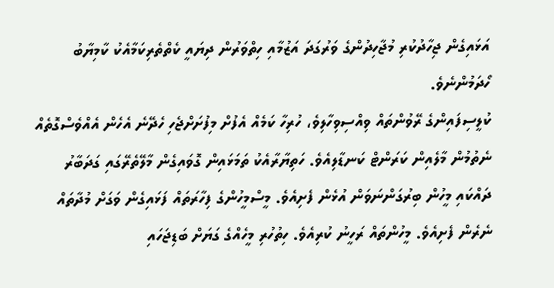އަޅައިގެން ޖިހާދުކުރި މުޖާހިދުންގެ ވަރުގަދަ އަޒުމާއި ހިތްވަރުން ދިޔައީ ކެތްތެރިކަމާއެކު ކާމިޔާބު ހޯދަމުންނެވެ.
ކުލީސިފައިންގެ ރޭވުންތައް ވިއްސިވިހާލިވެ، ހުރިހާ ކަމެއް އެފުށް މިފުށަށްޖެހި ހެދޭނެ އެހެން އެއްވެސްގޮތެއް ނެތުމުން މާލެއިން ކަރަންޓް ކަނޑާލިއެވެ. ހަތިޔާރާއެކު ތަމަޅައިން ގޮވައިގެން މާލޭތެރޭގައި ގަދަބާރު ދައްކައި މީހުން ބިރުގަންނަވަން އުޅެން ފެށިއެވެ. މީސްމީހުންގެ ފިހާރަތައް ފަޅައިގެން ވަގަށް މުދާތައް ނެރެން ފެށިއެވެ. މީހުންތައް ރަހީނު ކުރިއެވެ. ހިތުހުރި މީހެއްގެ ގަޔަށް ބަޑިޖަހައި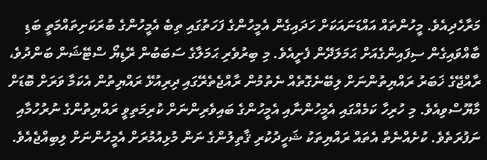މަރާހެދިއެވެ. މީހުންތައް އައްޑަނައަކަށް ހަދައިގެން އެމީހުންގެ ފަހަތުގައި ތިބެ އެމީހުންގެ ބުރަކަށިތައްމަތީ ބަޑި ބާއްވައިގެން ސިފައިންގެއަށް ޙަމަލަދޭން ފެށީއެވެ. މި ބިރުވެރި ޙަމަލާގެ ސަބަބުން ރޭޑިޔޯ ސްޓޭޝަން ބަންދުވެ، ރާއްޖޭގެ ޚަބަރު ރައްޔިތުންނަށް ލިބޭނެގޮތެއް ނެތުމުން ރާއްޖެތެރޭގައި ދިރިއުޅޭ ރައްޔިތުން އެކަމާ ވަރަށް ބޮޑަށް މާޔޫސްވިއެވެ. މި ހުރިހާ ކަމެއްގައި އެމީހުންނާއި އެމީހުންގެ ބައިވެރިންނަށް ކުރިމަތިވީ ރައްޔިތުންގެ ނުރުހުމާއި ނަފުރަތެވެ. ކުށެއްނެތް އެތައް ރައްޔިތަކު ޝަހީދުކުރި ޤާތިލުންގެ ނަން މުޅިއުމުރަށް އެމީހުންނަށް ލިބިއްޖެއެވެ.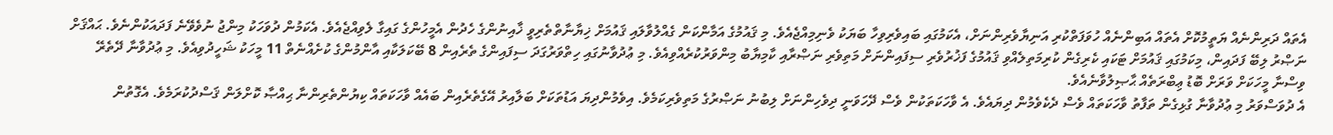އެތައް ދަރިންނެއް ޔަތީމުކޮށް އެތައް އަބިންނެއް ހުވަފަތްކުރި އަނިޔާވެރިންނަށް، އެކަމުގައި ބައިވެރިވިހާ ބަޔަކު ވެނިމިއްޖެއެވެ. މި ޤައުމުގެ އަމާންކަން ގެއްލުވާލައި ޤައުމަށް ޚިޔާނާތްތެރިވީ ޚާއިނުންގެ ހެދުން އެމީހުންގެ ގައިގާ ލެވިއްޖެއެވެ. އެކަމުން ދުވަހަކު މިންޖު ނުވެވޭނެ ފަދައަކުންނެވެ. ޙައްޤަށް ނަޞްރު ލިބޭ ފަދައިން، މިކަމުގައި ޤައުމަށް ޓަކައި ކެރިގެން ކުރިމަތިލެއްވި ޤައުމުގެ ފަޚުރުވެރި ސިފައިންނަށް މަތިވެރި ނަޞްރާއި ކާމިޔާބު މިންވަރުކުރެއްވިއެވެ. މި ޢުދުވާނުގައި ހިތްވަރުގަދަ ސިފައިންގެ ތެރެއިން 8 ބޭކަލަކާއި އާންމުންގެ ކުށެއްނެތް 11 މީހަކު ޝަހީދުވިއެވެ. މި ޢުދުވާނާ ދޭތެރޭ ވިސްނާ މީހަކަށް ވަރަށް ބޮޑު ޢިބްރަތެއް ޙާޞިލުވާނެއެވެ.
އެ ދުވަސްވަރު މި ޢުދުވާނާ ގުޅިގެން ތަފާތު ވާހަކަތައް ވެސް ދެކެވެމުން ދިޔައެވެ. އެ ވާހަކަތަކުން ވެސް ދޭހަވަނީ ދިވެހިންނަށް ލިބުނު ނަޞްރުގެ މަތިވެރިކަމެވެ. އިވެމުންދިޔަ އަޑުތަކަށް ބަލާއިރު އޭގެތެރެއިން ބައެއް ވާހަކަތައް ކިޔުންތެރިންނާ ޙިއްޞާ ކޮށްލަން ޤަސްދުކުރަމެވެ. އެގޮތުން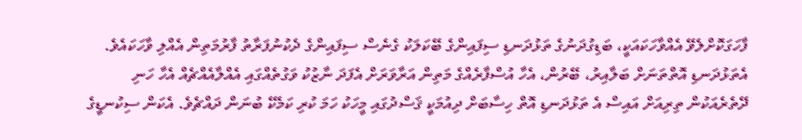ފާހަގަކޮށްލެވޭ އެއްވާހަކައަކީ، ބަޑިގުދަނުގެ ތަޅުދަނޑި ސިފައިންގެ ބޭކަލަކު ގެނެސް ސިފައިންގެ ދެކުނުފަރާތު ފާރުމަތިން އެއްލި ވާހަކައެވެ. އެތަޅުދަނޑި އޮތްތަނަށް ބަލާއިރު، ބޭރުން، އެހާ އުސްފާރެއްގެ މަތިން އަރާވަރަށް އެފަދަ ނާޒުކު ވަގުތެއްގައި އެއްލާއެއްޗެއް އެހާ ހަނި ދޭތެރެއަކުން ތިރިއަށް އައިސް އެ ތަޅުދަނޑި އޮތް ހިސާބަށް ދިއުމަކީ ޤަސްދުގައި މީހަކު ހަމަ ކުރި ކަމެކޭ ބުނަން ދައްޗެވެ. އެކަން ސިކުނޑީގެ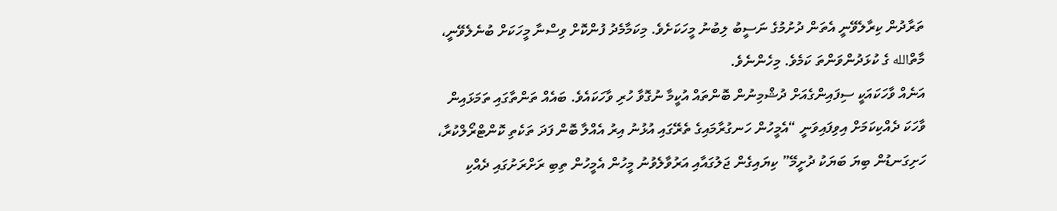ތަރާދުން ކިރާލެވޭނީ އެތަން ދުށުމުގެ ނަސީބު ލިބުނު މީހަކަށެވެ. މިކަމާމެދު ފުންކޮށް ވިސްނާ މީހަކަށް ބުނެލެވޭނީ، މާތްالله ގެ ކުޅަދުންވަންތަ ކަމެވެ. މިހެންނެވެ.
އަނެއް ވާހަކައަކީ ސިފައިންގެއަށް ދުޝްމިނުން ބޮންތައް އުކީމާ ނުގޮވާ ހުރި ވާހަކައެވެ. ބައެއް ތަންތާގައި ތަމަޅައިން ވާހަކަ ދެއްކިކަމަށް އިވިފައިވަނީ “އެމީހުން ހަނގުރާމައިގެ ތެރޭގައި އުޅުނު އިރު އެއްލާ ބޮން ފަދަ ތަކެތި ކޮންޓްރޯލްކުރާ، ހަށިގަނޑުން ބިޔަ ބަޔަކު ދުށީމޭ” ކިޔައިގެން ޖަލުގައާއި އަރުވާލެވުނު މީހުން އެމީހުން ތިބި ރަށްރަށުގައި ދެއްކި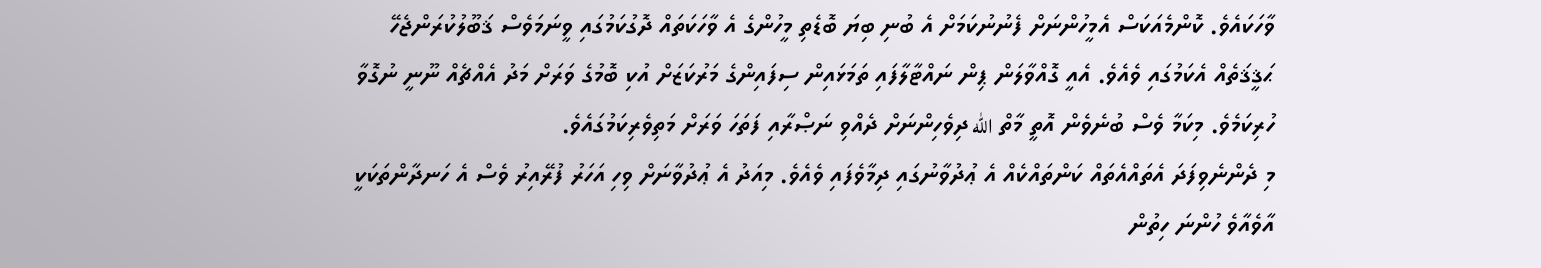ވާހަކައެވެ. ކޮންމެއަކަސް އެމީހުންނަށް ފެނުނުކަމަށް އެ ބުނި ބިޔަ ބޮޑެތި މީހުންގެ އެ ވާހަކަތައް ދޮގުކަމުގައި ވީނަމަވެސް ޤަބޫލުކުރަންޖެހޭ ޙަޤީޤަތެއް އެކަމުގައި ވެއެވެ. އެއީ ގޮއްވާލަން ޕިން ނައްޓާލާފައި ތަމަޅައިން ސިފައިންގެ މަރުކަޒަށް އުކި ބޮމުގެ ވަރަށް މަދު އެއްޗެއް ނޫނީ ނުގޮވާ ހުރިކަމެވެ. މިކަމާ ވެސް ބުނެވެން އޮތީ މާތް الله ދިވެހިންނަށް ދެއްވި ނަޞްރާއި ފަތަހަ ވަރަށް މަތިވެރިކަމުގައެވެ.
މި ދެންނެވިފަދަ އެތައްއެތައް ކަންތައްކެއް އެ ޢުދުވާނުގައި ދިމާވެފައި ވެއެވެ. މިއަދު އެ ޢުދުވާނަށް ވިހި އަހަރު ފުރޭއިރު ވެސް އެ ހަނދާންތަކަކީ އާވެއާވެ ހުންނަ ހިތުން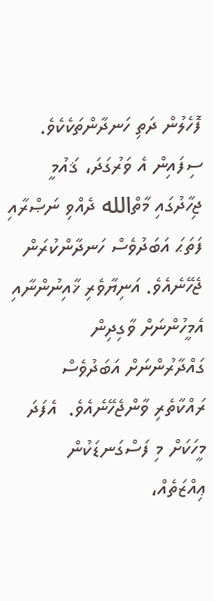ފޮހެލުން ދަތި ހަނދާންތަކެކެވެ. ސިފައިން އެ ވަރުގަދަ، ޤައުމީ ޖިހާދުގައި މާތްالله ދެއްވި ނަޞްރާއި ފަތަޙަ އަބަދުވެސް ހަނދާންކުރަން ޖެހޭނެއެވެ. އަނިޔާވެރި ޚާއިނުންނާއި އެމީހުންނަށް ވާގިދިން ގައްދާރުންނަށް އަބަދުވެސް ރައްކާތެރި ވާންޖެހޭނެއެވެ.  އެފަދަ މީހަކަށް މި ފަސްގަނޑަކުން ޢިއްޒަތެއް،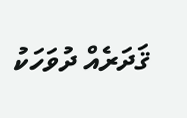ޤަދަރެއް ދުވަހަކު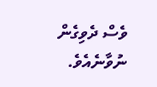ވެސް ދެވިގެން ނުވާނެއެވެ.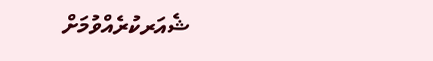ޝެއަރކުރެއްވުމަށް